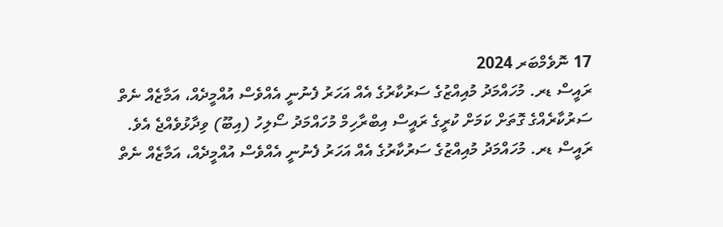17 ނޮވެމްބަރ 2024
ރައީސް ޑރ. މުހައްމަދު މުއިއްޒުގެ ސަރުކާރުގެ އެއް އަހަރު ފެނުނީ އެއްވެސް އުއްމީދެއް، އަމާޒެއް ނެތް ސަރުކާރެއްގެ ގޮތަށް ކަމަށް ކުރީގެ ރައީސް އިބްރާހިމް މުހައްމަދު ސޯލިހު (އިބޫ) ވިދާޅުވެއްޖެ އެވެ.
ރައީސް ޑރ. މުހައްމަދު މުއިއްޒުގެ ސަރުކާރުގެ އެއް އަހަރު ފެނުނީ އެއްވެސް އުއްމީދެއް، އަމާޒެއް ނެތް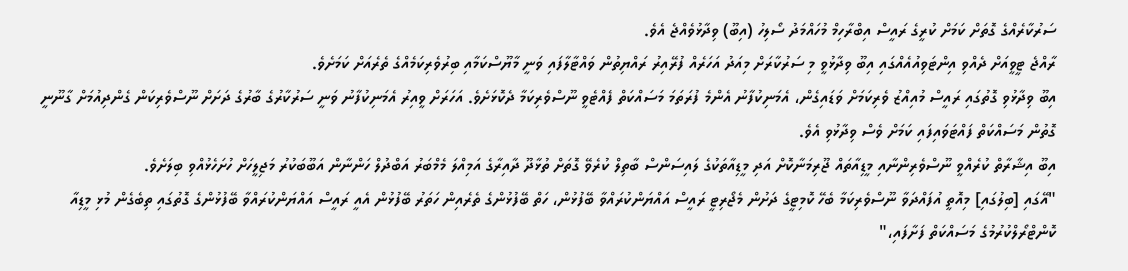ސަރުކާރެއްގެ ގޮތަށް ކަމަށް ކުރީގެ ރައީސް އިބްރާހިމް މުހައްމަދު ސޯލިހު (އިބޫ) ވިދާޅުވެއްޖެ އެވެ.
ރާއްޖެ ޓީވީއަށް ދެއްވި އިންޓަވިއުއެއްގައި އިބޫ ވިދާޅުވީ މި ސަރުކާރަށް މިއަދު އަހަރެއް ފުރޭއިރު ރައްޔިތުން ވައްޓާލާފައި ވަނީ މާޔޫސްކަމާއި ބިރުވެރިކަމެއްގެ ތެރެއަށް ކަމަށެވެ.
އިބޫ ވިދާޅުވި ގޮތުގައި ރައީސް މުއިއްޒު ވެރިކަމަށް ވަޑައިގެން، އެމަނިކުފާނު އެންމެ ފުރަތަމަ މަސައްކަތް ފެއްޓެވީ ނޫސްވެރިކަމާ ދެކޮޅަށެވެ. އަހަރަށް ވީއިރު އެމަނިކުފާނު ވަނީ ސަރުކާރުގެ ބާރުގެ ދަށަށް ނޫސްވެރިކަން ގެންދިއުމަށް ގާނޫނީ ގޮތުން މަސައްކަތް ފައްޓަވައިފައި ކަމަށް ވެސް ވިދާޅުވި އެވެ.
އިބޫ އިޝާރާތް ކުރެއްވީ ނޫސްވެރިންނާއި މީޑިއާތައް ޖޫރިމަނާކޮށް އަދި މީޑިއާތަކުގެ ލައިސަންސް ބާތިލް ކުރެވޭ ގޮތަށް ތުޅާދޫ ދާއިރާގެ އަމިއްލަ މެމްބަރު އަބްދުލް ހަންނާން އަބޫބަކުރު މަޖިލީހަށް ހުށަހެޅުއްވި ބިލަށެވެ.
"އޭގައި [ބިލުގައި] މިއޮތީ އުފައްދަވާ ނޫސްވެރިކަމާ ބެހޭ ކޮމިޓީގެ ދަށުން މެޖޯރިޓީ ރައީސް އައްޔަންކުރައްވާ ބޭފުޅުން، ހަތް ބޭފުޅުންގެ ތެރެއިން ހަތަރު ބޭފުޅުން އެއީ ރައީސް އައްޔަންކުރައްވާ ބޭފުޅުންގެ ގޮތުގައި ތިބެގެން މުޅި މީޑިއާ ކޮންޓްރޯލްކުރުމުގެ މަސައްކަތް ފަށާފައި،"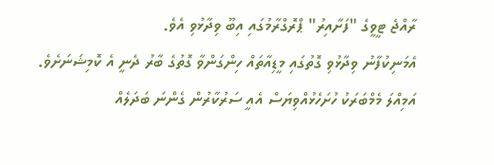ރާއްޖެ ޓީވީގެ "ފަށާއިރު" ޕްރޮގްރާމުގައި އިބޫ ވިދާޅުވި އެވެ.
އެމަނިކުފާނު ވިދާޅުވި ގޮތުގައި މީޑިއާތައް ހިންގަންވާ ގޮތުގެ ބާރު ދެނީ އެ ކޮމިޝަނަށެވެ.
އަމިއްލަ މެމްބަރަކު ހުށަހެޅުއްވިޔަސް އެއީ ސަރުކާރުން ގެންނަ ބަދަލެއް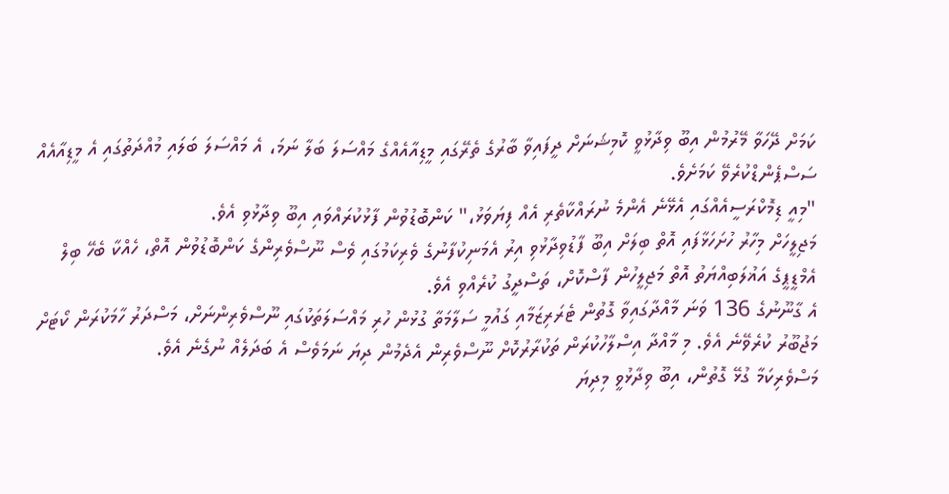ކަމަށް ދޭހަވާ މޭރުމުން އިބޫ ވިދާޅުވީ ކޮމިޝަނަށް ދީފައިވާ ބާރުގެ ތެރޭގައި މީޑިއާއެއްގެ މައްސަލަ ބަލާ ނަމަ، އެ މައްސަލަ ބަލައި މުއްދަތުގައި އެ މީޑިއާއެއް ސަސްޕެންޑްކުރެވޭ ކަމަށެވެ.
"މިއީ ޑިމޮކްރަސީއެއްގައި އެޅޭނެ އެންމެ ނުރައްކާތެރި އެއް ފިޔަވަޅު،" ކަންބޮޑުވުން ފާޅުކުރައްވައި އިބޫ ވިދާޅުވި އެވެ.
މަޖިލީހަށް މިހާރު ހުށަހަޅާފައި އޮތް ބިލަށް އިބޫ ފާޑުވިދާޅުވި އިރު އެމަނިކުފާނުގެ ވެރިކަމުގައި ވެސް ނޫސްވެރިންގެ ކަންބޮޑުވުން އޮތް، ހެއްކާ ބެހޭ ބިލް އެމްޑީޕީގެ އަޣުލަބިއްޔަތު އޮތް މަޖިލީހުން ފާސްކޮށް، ތަސްދީގު ކުރެއްވި އެވެ.
އެ ގާނޫނުގެ 136 ވަނަ މާއްދާގައިވާ ގޮތުން ޓެރަރިޒަމާއި ގައުމީ ސަލާމަތާ ގުޅުން ހުރި މައްސަލަތަކުގައި ނޫސްވެރިންނަށް، މަސްދަރު ހާމަކުރަން ކޯޓަށް މަޖުބޫރު ކުރެވޭނެ އެވެ. މި މާއްދާ އިސްލާހުކުރަން ތަކުރާރުކޮށް ނޫސްވެރިން އެދެމުން ދިޔަ ނަމަވެސް އެ ބަދަލެއް ނުގެނެ އެވެ.
މަސްވެރިކަމާ ގުޅޭ ގޮތުން، އިބޫ ވިދާޅުވީ މިދިޔަ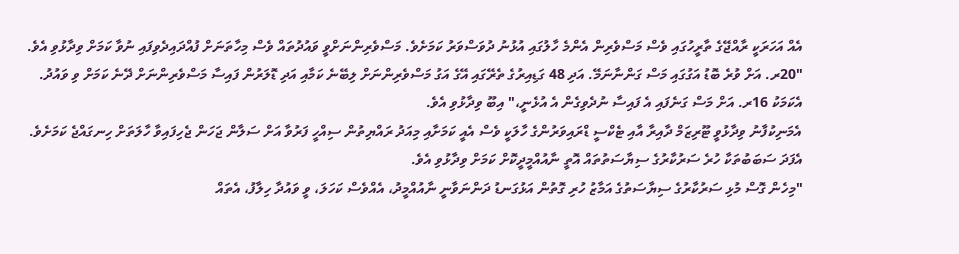އެއް އަހަރަކީ ރާއްޖޭގެ ތާރީހުގައި ވެސް މަސްވެރިން އެންމެ ހާލުގައި އުޅުނު ދުވަސްވަރު ކަމަށެވެ. މަސްވެރިންނަށްވީ ވައުދުތައް ވެސް މިހާތަނަށް ފުއްދައިދެވިފައި ނުވާ ކަމަށް ވިދާޅުވި އެވެ.
"20ރ. އަށް ވުރެ ބޮޑު އަގުގައި މަސް ގަންނާނަމޭ. އަދި 48 ގަޑިއިރުގެ ތެރޭގައި އޭގެ އަގު މަސްވެރިންނަށް ލިބޭނެ ކަމާއި އަދި ޑޮލަރުން ފައިސާ މަސްވެރިންނަށް ދޭނެ ކަމަށް ވި ވައުދު. އެކަމަކު 16ރ. އަށް މަސް ގަނެފައި އެ ފައިސާ ނުދެވިގެން އެ އުޅެނީ،" އިބޫ ވިދާޅުވި އެވެ.
އެމަނިކުފާނު ވިދާޅުވީ ޓޫރިޒަމް ދާއިރާ އާއި ޓެކްސީ ޑްރައިވަރުންގެ ހާލަކީ ވެސް އެއީ ކަމަށާއި މިއަދު ރައްޔިތުން ސިއްހީ ފަރުވާ އަށް ސަލާން ޖަހަން ޖެހިފައިވާ ހާލަތަށް ހިނގައްޖެ ކަމަށެވެ.
އެފަދަ ސަބަބުތަކާ ހުރެ ސަރުކާރުގެ ސިޔާސަތުތައް އޮތީ ނާއުއްމީދީކޮށް ކަމަށް ވިދާޅުވި އެވެ.
"މިހެން ގޮސް މުޅި ސަރުކާރުގެ ސިޔާސަތުގެ އަމާޒު ހުރި ގޮތުން އަޅުގަނޑު ދަންނަވާނީ ނާއުއްމީދު، އެއްވެސް ކަހަލަ، ވީ ވައުދާ ހިލާފު، އެތައް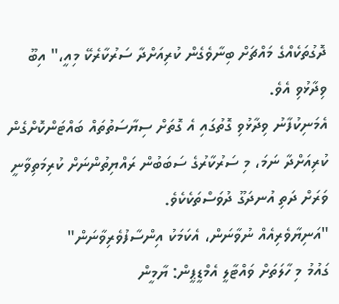ދޮގުތަކެއްގެ މައްޗަށް ބިނާވެގެން ކުރިއަށްދާ ސަރުކާރެކޭ މިއީ،" އިބޫ ވިދާޅުވި އެވެ.
އެމަނިކުފާނު ވިދާޅުވި ގޮތުގައި އެ ގޮތަށް ސިޔާސަތުތައް ބައްޓަންކޮށްގެން ކުރިއަށްދާ ނަމަ، މި ސަރުކާރުގެ ސަބަބުން ރައްޔިތުންނަށް ކުރިމަތިވާނީ ވަރަށް ދަތި އުނދަގޫ ދުވަސްތަކެކެވެ.
"އަނިޔާވެރިއެއް ނުވާނަން، އެކަމަކު އިންސާފުވެރިވާނަން"
ގައުމު މި ހާލަތަށް ވައްޓާލީ އެމްޑީޕީން: ޔާމީން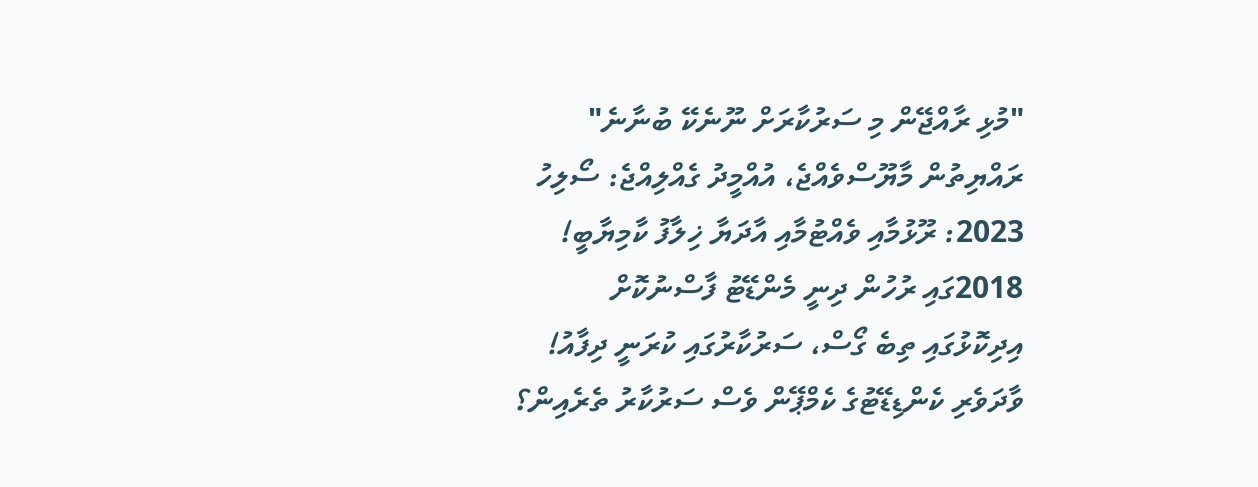"މުޅި ރާއްޖޭން މި ސަރުކާރަށް ނޫނެކޭ ބުނާނެ"
ރައްޔިތުން މާޔޫސްވެއްޖެ، އުއްމީދު ގެއްލިއްޖެ: ސޯލިހު
2023: ރޫޅުމާއި ވެއްޓުމާއި އާދަޔާ ޚިލާފު ކާމިޔާބީ!
2018ގައި ރުހުން ދިނީ މެންޑޭޓު ފާސްނުކޮށް
އިދިކޮޅުގައި ތިބެ ގޯސް، ސަރުކާރުގައި ކުރަނީ ދިފާއު!
ވާދަވެރި ކެންޑިޑޭޓުގެ ކެމްޕޭން ވެސް ސަރުކާރު ތެރެއިން؟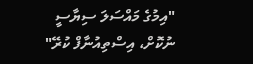"އިމުގެ މައްސަލަ ސިޔާސީ ނުކޮށް، އިސްތިއުނާފް ކުރޭ"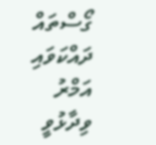ގޯސްތައް ދައްކަވައި އަމްރު ވިދާޅުވީ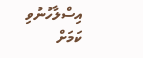އިސްލާހުނުވި ކަމަށް